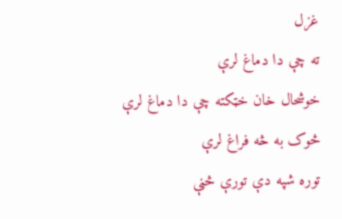غزل
ته چې دا دماغ لرې
خوشحال خان خټکته چې دا دماغ لرې
څوک به څه فراغ لرې
توره شپه دې تورې څڼې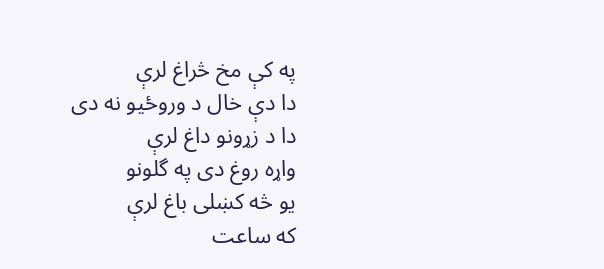په کې مخ څراغ لرې
دا دې خال د وروځيو نه دی
دا د زړونو داغ لرې
واړه روغ دی په گلونو
يو څه کښلی باغ لرې
که ساعت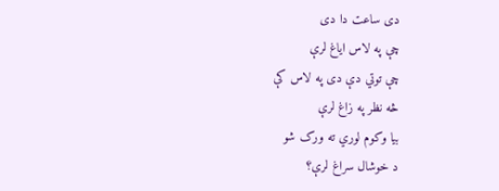دی ساعت دا دی
چې په لاس اياغ لرې
چې توتي دې دی په لاس کې
څه نظر په زاغ لرې
بيا وکوم لوري ته ورک شو
د خوشال سراغ لرې؟